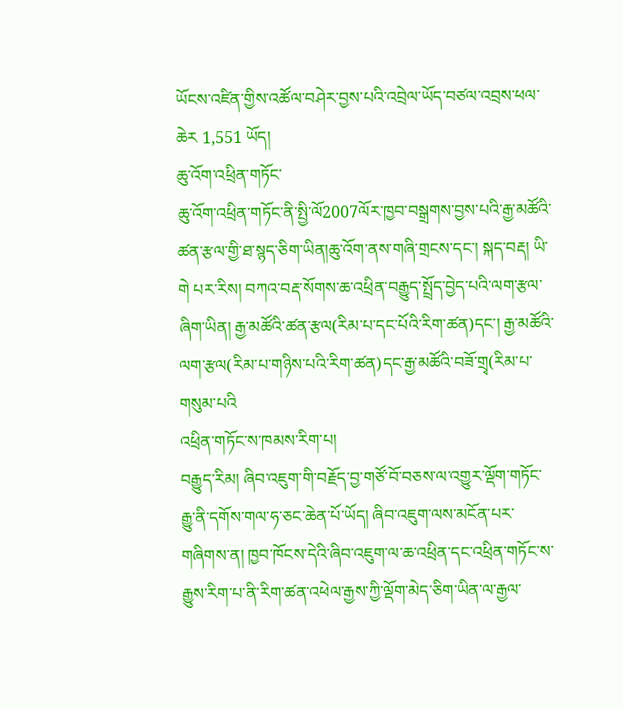ཡོངས་འཛིན་གྱིས་འཚོལ་བཤེར་བྱས་པའི་འབྲེལ་ཡོད་བཙལ་འབྲས་ཕལ་ཆེར 1,551 ཡོད།
ཆུ་འོག་འཕྲིན་གཏོང་
ཆུ་འོག་འཕྲིན་གཏོང་ནི་སྤྱི་ལོ2007ལོར་ཁྱབ་བསྒྲགས་བྱས་པའི་རྒྱ་མཚོའི་ཚན་རྩལ་གྱི་ཐ་སྙད་ཅིག་ཡིན།ཆུ་འོག་ནས་གཞི་གྲངས་དང་། སྐད་བརྡ། ཡི་གེ པར་རིས། བཀའ་བརྡ་སོགས་ཆ་འཕྲིན་བརྒྱུད་སྤྲོད་བྱེད་པའི་ལག་རྩལ་ཞིག་ཡིན། རྒྱ་མཚོའི་ཚན་རྩལ(རིམ་པ་དང་པོའི་རིག་ཚན)དང་། རྒྱ་མཚོའི་ལག་རྩལ(རིམ་པ་གཉིས་པའི་རིག་ཚན)དང་རྒྱ་མཚོའི་བཟོ་གྲྭ(རིམ་པ་གསུམ་པའི
འཕྲིན་གཏོང་ས་ཁམས་རིག་པ།
བརྒྱུད་རིམ། ཞིབ་འཇུག་གི་བརྗོད་བྱ་གཙོ་བོ་བཅས་ལ་འགྱུར་ལྡོག་གཏོང་རྒྱུ་ནི་དགོས་གལ་ཧ་ཅང་ཆེན་པོ་ཡོད། ཞིབ་འཇུག་ལས་མངོན་པར་གཞིགས་ན། ཁྱབ་ཁོངས་དེའི་ཞིབ་འཇུག་ལ་ཆ་འཕྲིན་དང་འཕྲིན་གཏོང་ས་རྒྱུས་རིག་པ་ནི་རིག་ཚན་འཕེལ་རྒྱས་ཀྱི་ལྡོག་མེད་ཅིག་ཡིན་ལ་རྒྱལ་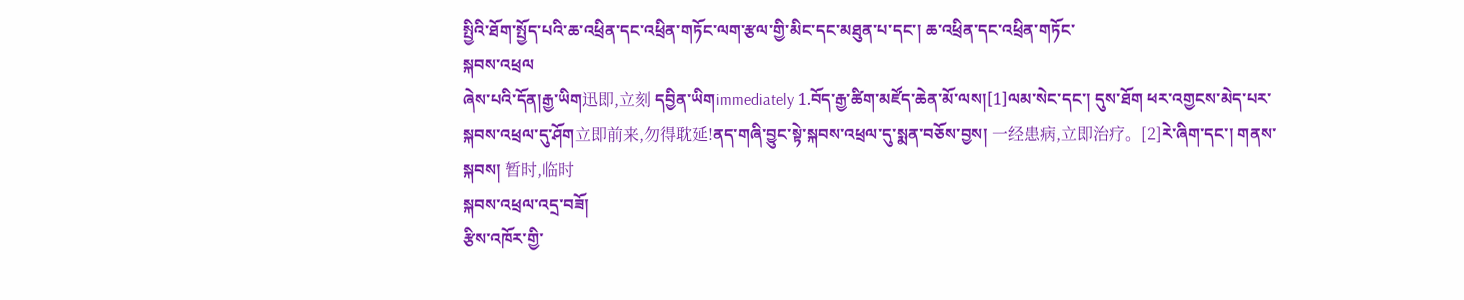སྤྱིའི་ཐོག་སྤྱོད་པའི་ཆ་འཕྲིན་དང་འཕྲིན་གཏོང་ལག་རྩལ་གྱི་མིང་དང་མཐུན་པ་དང་། ཆ་འཕྲིན་དང་འཕྲིན་གཏོང་
སྐབས་འཕྲལ
ཞེས་པའི་དོན།རྒྱ་ཡིག迅即,立刻 དབྱིན་ཡིགimmediately 1.བོད་རྒྱ་ཚིག་མཛོད་ཆེན་མོ་ལས།[1]ལམ་སེང་དང་། དུས་ཐོག ཕར་འགྱངས་མེད་པར་སྐབས་འཕྲལ་དུ་ཤོག立即前来,勿得耽延!ནད་གཞི་བྱུང་སྟེ་སྐབས་འཕྲལ་དུ་སྨན་བཅོས་བྱས། 一经患病,立即治疗。[2]རེ་ཞིག་དང་། གནས་སྐབས། 暂时,临时
སྐབས་འཕྲལ་འདྲ་བཟོ།
རྩིས་འཁོར་གྱི་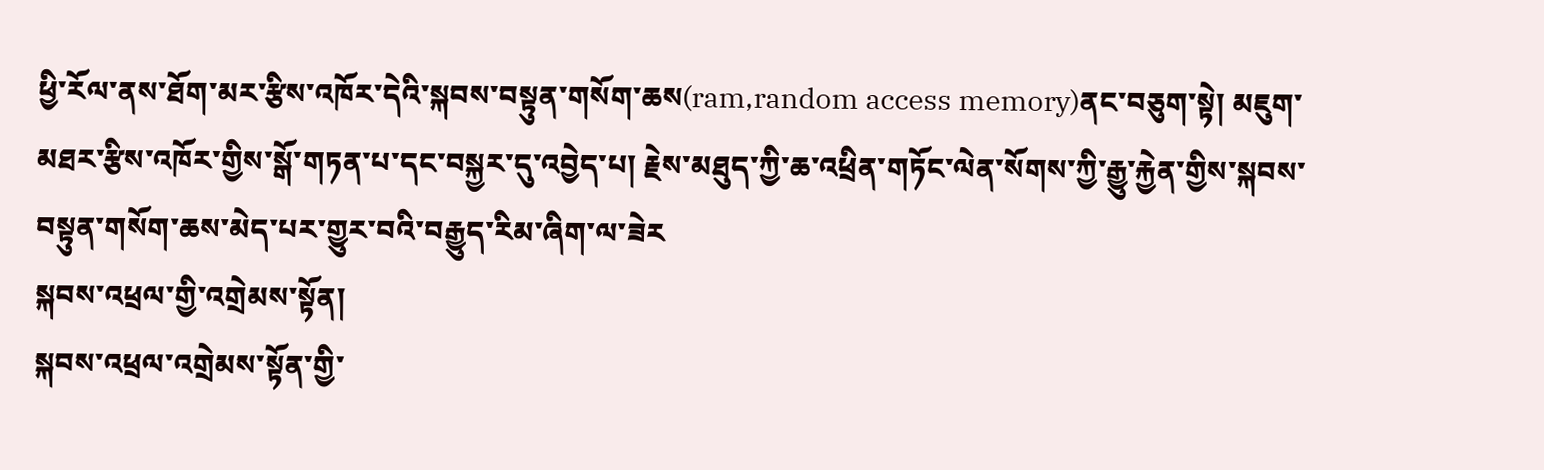ཕྱི་རོལ་ནས་ཐོག་མར་རྩིས་འཁོར་དེའི་སྐབས་བསྟུན་གསོག་ཆས(ram,random access memory)ནང་བཅུག་སྟེ། མཇུག་མཐར་རྩིས་འཁོར་གྱིས་སྒོ་གཏན་པ་དང་བསྐྱར་དུ་འབྱེད་པ། རྗེས་མཐུད་ཀྱི་ཆ་འཕྲིན་གཏོང་ལེན་སོགས་ཀྱི་རྒྱུ་རྐྱེན་གྱིས་སྐབས་བསྟུན་གསོག་ཆས་མེད་པར་གྱུར་བའི་བརྒྱུད་རིམ་ཞིག་ལ་ཟེར
སྐབས་འཕྲལ་གྱི་འགྲེམས་སྟོན།
སྐབས་འཕྲལ་འགྲེམས་སྟོན་གྱི་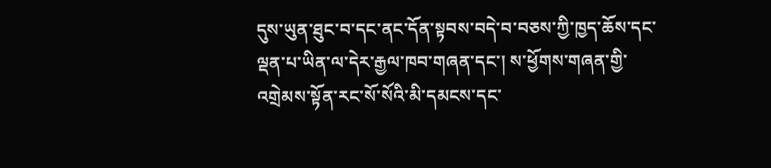དུས་ཡུན་ཐུང་བ་དང་ནང་དོན་སྟབས་བདེ་བ་བཅས་ཀྱི་ཁྱད་ཆོས་དང་ལྡན་པ་ཡིན་ལ་དེར་རྒྱལ་ཁབ་གཞན་དང་། ས་ཕྱོགས་གཞན་གྱི་འགྲེམས་སྟོན་རང་སོ་སོའི་མི་དམངས་དང་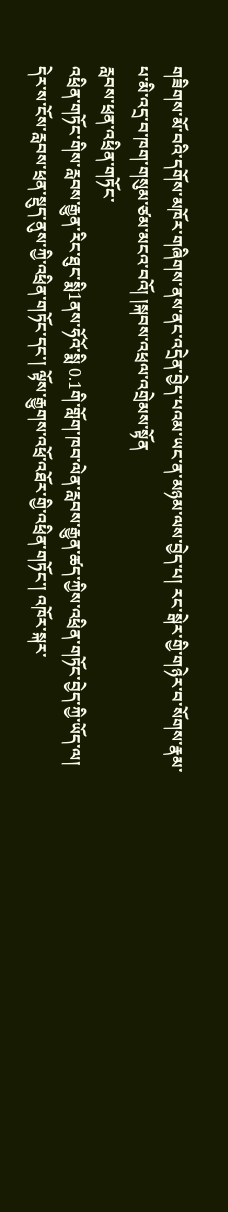གཟིགས་མོ་བའི་དགོས་མཁོར་གཞིགས་ནས་ནང་འདྲེན་བྱེད་པའམ་ཡང་ན་མཉམ་ལས་བྱེད་པ། རང་སྒེར་གྱི་གཉེར་བ་སོགས་རྣམ་པ་མི་འདྲ་བ་ཁག་གསུམ་ཙམ་མངའ་བའོ། །སྐབས་འཕྲལ་འགྲེམས་སྟོན
རླབས་ཕྲན་འཕྲིན་གཏོང་
འཕྲིན་གཏོང་གིས་རླབས་རྒྱུན་རིང་ཐུང་སྨི1ནས་ཧོའོ་སྨི 0.1གི་གློག་ཁབ་ལེན་རླབས་རྒྱུན་ཚད་ཀྱིས་འཕྲིན་གཏོང་བྱེད་ཀྱི་ཡོད་ལ། དེར་ས་ངོས་རླབས་ཕྲན་སྡུད་ནུས་ཀྱི་འཕྲིན་གཏོང་དང་། ལྟོས་རྒྱུགས་འཕྲོ་འཐོར་གྱི་འཕྲིན་གཏོང་། འཁོར་སྐར་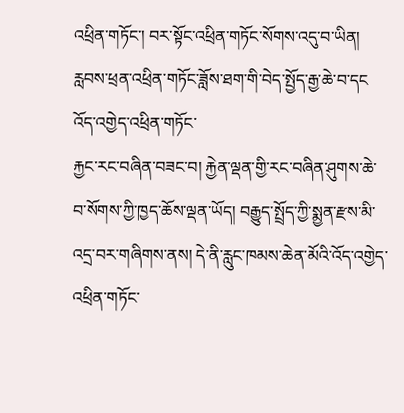འཕྲིན་གཏོང་། བར་སྟོང་འཕྲིན་གཏོང་སོགས་འདུ་བ་ཡིན། རླབས་ཕྲན་འཕྲིན་གཏོང་ཟློས་ཐག་གི་བེད་སྤྱོད་རྒྱ་ཆེ་བ་དང
འོད་འགྱེད་འཕྲིན་གཏོང་
རྐྱང་རང་བཞིན་བཟང་བ། རྐྱེན་ལྡན་གྱི་རང་བཞིན་ཤུགས་ཆེ་བ་སོགས་ཀྱི་ཁྱད་ཆོས་ལྡན་ཡོད། བརྒྱུད་སྤྲོད་ཀྱི་སྨྱན་རྫས་མི་འདྲ་བར་གཞིགས་ནས། དེ་ནི་རླུང་ཁམས་ཆེན་མོའི་འོད་འགྱེད་འཕྲིན་གཏོང་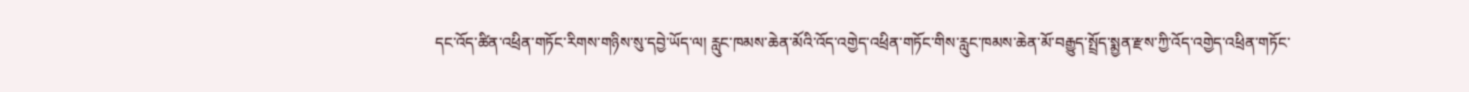དང་འོད་ཚིན་འཕྲིན་གཏོང་རིགས་གཉིས་སུ་དབྱེ་ཡོད་ལ། རླུང་ཁམས་ཆེན་མོའི་འོད་འགྱེད་འཕྲིན་གཏོང་གིས་རླུང་ཁམས་ཆེན་མོ་བརྒྱུད་སྤྲོད་སྨྱན་རྫས་ཀྱི་འོད་འགྱེད་འཕྲིན་གཏོང་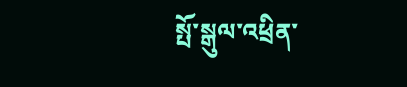སྤོ་སྒུལ་འཕྲིན་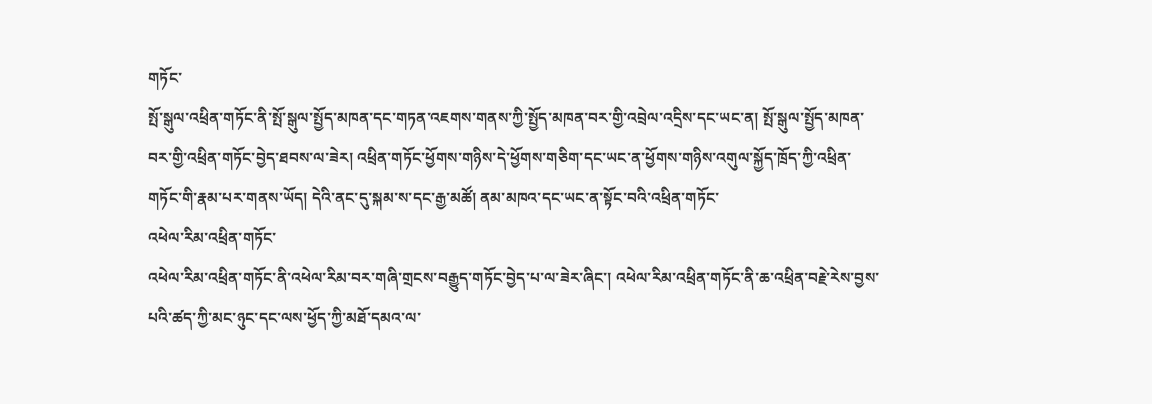གཏོང་
སྤོ་སྒུལ་འཕྲིན་གཏོང་ནི་སྤོ་སྒུལ་སྤྱོད་མཁན་དང་གཏན་འཇགས་གནས་ཀྱི་སྤྱོད་མཁན་བར་གྱི་འབྲེལ་འདྲིས་དང་ཡང་ན། སྤོ་སྒུལ་སྤྱོད་མཁན་བར་གྱི་འཕྲིན་གཏོང་བྱེད་ཐབས་ལ་ཟེར། འཕྲིན་གཏོང་ཕྱོགས་གཉིས་དེ་ཕྱོགས་གཅིག་དང་ཡང་ན་ཕྱོགས་གཉིས་འགུལ་སྐྱོད་ཁྲོད་ཀྱི་འཕྲིན་གཏོང་གི་རྣམ་པར་གནས་ཡོད། དེའི་ནང་དུ་སྐམ་ས་དང་རྒྱ་མཚོ། ནམ་མཁའ་དང་ཡང་ན་སྟོང་བའི་འཕྲིན་གཏོང་
འཕེལ་རིམ་འཕྲིན་གཏོང་
འཕེལ་རིམ་འཕྲིན་གཏོང་ནི་འཕེལ་རིམ་བར་གཞི་གྲངས་བརྒྱུད་གཏོང་བྱེད་པ་ལ་ཟེར་ཞིང་། འཕེལ་རིམ་འཕྲིན་གཏོང་ནི་ཆ་འཕྲིན་བརྗེ་རེས་བྱས་པའི་ཚད་ཀྱི་མང་ཉུང་དང་ལས་ཕྱོད་ཀྱི་མཐོ་དམའ་ལ་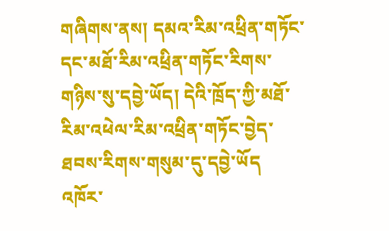གཞིགས་ནས། དམའ་རིམ་འཕྲིན་གཏོང་དང་མཐོ་རིམ་འཕྲིན་གཏོང་རིགས་གཉིས་སུ་དབྱེ་ཡོད། དེའི་ཁྲོད་ཀྱི་མཐོ་རིམ་འཕེལ་རིམ་འཕྲིན་གཏོང་བྱེད་ཐབས་རིགས་གསུམ་དུ་དབྱེ་ཡོད
འཁོར་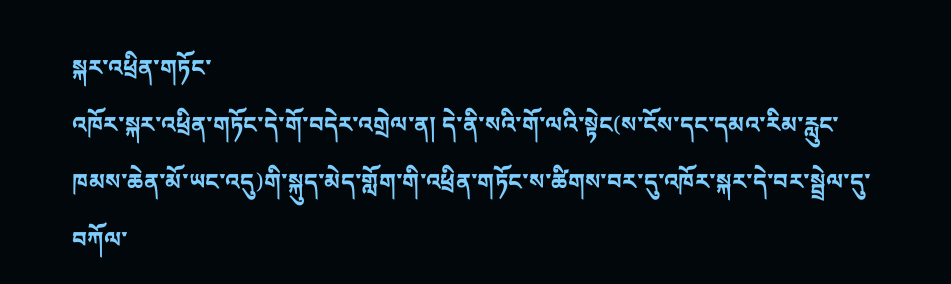སྐར་འཕྲིན་གཏོང་
འཁོར་སྐར་འཕྲིན་གཏོང་དེ་གོ་བདེར་འགྲེལ་ན། དེ་ནི་སའི་གོ་ལའི་སྟེང(ས་ངོས་དང་དམའ་རིམ་རླུང་ཁམས་ཆེན་མོ་ཡང་འདུ)གི་སྐུད་མེད་གློག་གི་འཕྲིན་གཏོང་ས་ཚིགས་བར་དུ་འཁོར་སྐར་དེ་བར་སྦྲེལ་དུ་བཀོལ་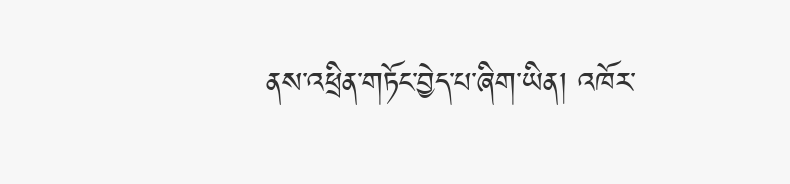ནས་འཕྲིན་གཏོང་བྱེད་པ་ཞིག་ཡིན། འཁོར་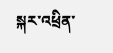སྐར་འཕྲིན་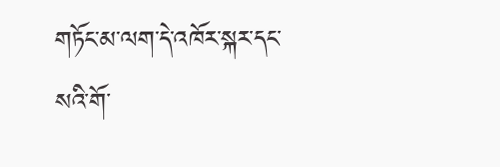གཏོང་མ་ལག་དེ་འཁོར་སྐར་དང་སའི་གོ་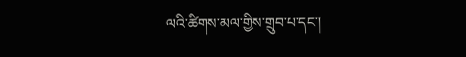ལའི་ཚིགས་མལ་གྱིས་གྲུབ་པ་དང་།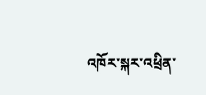འཁོར་སྐར་འཕྲིན་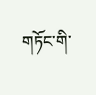གཏོང་གི་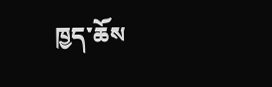ཁྱད་ཆོས